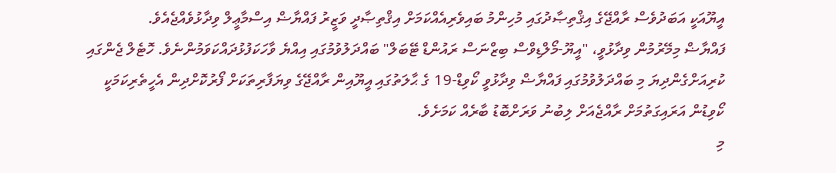އީޔޫއަކީ އަބަދުވެސް ރާއްޖޭގެ އިޤްތިޞާދުގައި މުހިންމު ބައިވެރިއެއްކަމަށް އިޤްތިޞާދީ ވަޒީރު ފައްޔާޟް އިސްމާޢީލް ވިދާޅުވެއްޖެއެވެ.
ފައްޔާޟް މިމޭރުމުން ވިދާޅުވީ، "އީޔޫ-މޯލްޑިވްސް ބިޒްނަސް ރައުންޑް ޓޭބަލް" ބައްދަލުވުމުގައި އިއްޔެ ވާހަކަފުޅުދައްކަވަމުންނެވެ. ހޮޓެލް ޖެންގައި ކުރިއަށްގެންދިޔަ މި ބައްދަލުވުމުގައި ފައްޔާޟް ވިދާޅުވީ ކޯވިޑް-19 ގެ ޙާލަތުގައި އީޔޫއިން ރާއްޖޭގެ ވިޔަފާރިތަކަށް ފޯރުކޮށްދިން އެހީތެރިކަމަކީ ކޯވިޑުން އަރައިގަތުމަށް ރާއްޖެއަށް ލިބުނު ވަރަށްބޮޑު ބާރެއް ކަމަށެވެ.
މި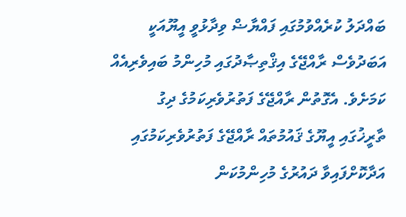ބައްދަލު ކުރެއްވުމުގައި ފައްޔާޟް ވިދާޅުވީ އީޔޫއަކީ އަބަދުވެސް ރާއްޖޭގެ އިޤްތިޞާދުގައި މުހިންމު ބައިވެރިއެއް ކަމަށެވެ. އެގޮތުން ރާއްޖޭގެ ފަތުރުވެރިކަމުގެ ދިގު ތާރީޚުގައި އީޔޫގެ ޤައުމުތައް ރާއްޖޭގެ ފަތުރުވެރިކަމުގައި އަދާކޮށްފައިވާ ދައުރުގެ މުހިންމުކަން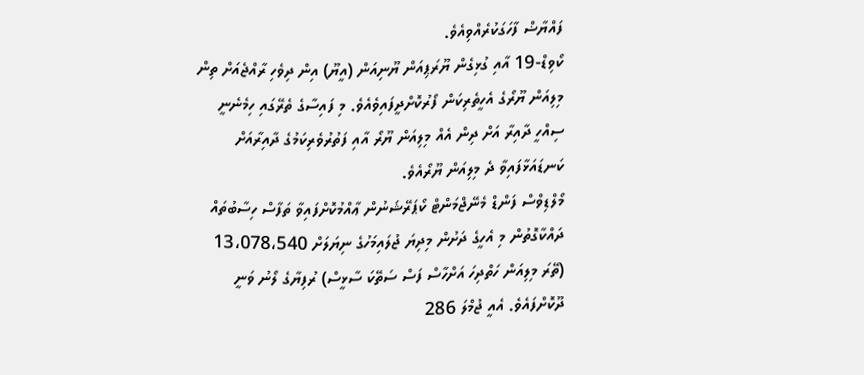ފައްޔާޟް ފާހަގަކުރެއްވިއެވެ.
ކޯވިޑް-19 އާއި ގުޅިގެން ޔޫރަޕިއަން ޔޫނިއަން (އީޔޫ) އިން ދިވެހި ރާއްޖެއަށް ތިން މިލިއަން ޔޫރޯގެ އެހީތެރިކަން ފޯރުކޮށްދީފައިވެއެވެ. މި ފައިސާގެ ތެރޭގައި ހިމެނެނީ ސިއްހީ ދާއިރާ އަށް ދިން އެއް މިލިއަން ޔޫރޯ އާއި ފަތުރުވެރިކަމުގެ ދާއިރާއަށް ކަނޑައަޅާފައިވާ ދެ މިލިއަން ޔޫރޯއެވެ.
މޯލްޑިވްސް ފަންޑް މެނޭޖްމަންޓް ކޯޕަރޭޝަނުން ޢާއްމުކޮށްފައިވާ ތަފާސް ހިސާބުތައް ދައްކާގޮތުން މި އެހީގެ ދަށުން މިދިޔަ ޖުލައިމަހުގެ ނިޔަލަށް 13،078،540 (ތޭރަ މިލިއަން ހަތްދިހަ އަށްހާސް ފަސް ސަތޭކަ ސާޅީސް) ރުފިޔާގެ ލޯނު ވަނީ ދޫކޮށްފައެވެ. އެއީ ޖުމްލަ 286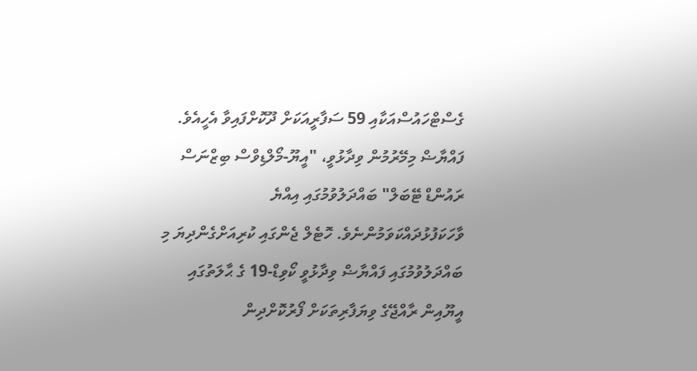ގެސްޓްހައުސްއަކާއި 59 ސަފާރީއަކަށް ދޫކޮށްފައިވާ އެހީއެވެ.
ފައްޔާޟް މިމޭރުމުން ވިދާޅުވީ، "އީޔޫ-މޯލްޑިވްސް ބިޒްނަސް ރައުންޑް ޓޭބަލް" ބައްދަލުވުމުގައި އިއްޔެ ވާހަކަފުޅުދައްކަވަމުންނެވެ. ހޮޓެލް ޖެންގައި ކުރިއަށްގެންދިޔަ މި ބައްދަލުވުމުގައި ފައްޔާޟް ވިދާޅުވީ ކޯވިޑް-19 ގެ ޙާލަތުގައި އީޔޫއިން ރާއްޖޭގެ ވިޔަފާރިތަކަށް ފޯރުކޮށްދިން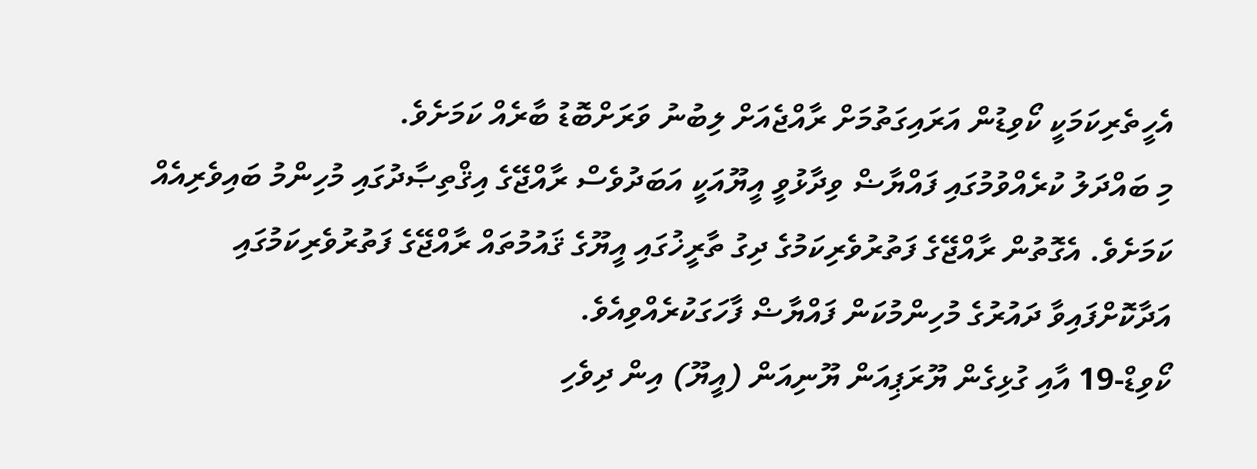އެހީތެރިކަމަކީ ކޯވިޑުން އަރައިގަތުމަށް ރާއްޖެއަށް ލިބުނު ވަރަށްބޮޑު ބާރެއް ކަމަށެވެ.
މި ބައްދަލު ކުރެއްވުމުގައި ފައްޔާޟް ވިދާޅުވީ އީޔޫއަކީ އަބަދުވެސް ރާއްޖޭގެ އިޤްތިޞާދުގައި މުހިންމު ބައިވެރިއެއް ކަމަށެވެ. އެގޮތުން ރާއްޖޭގެ ފަތުރުވެރިކަމުގެ ދިގު ތާރީޚުގައި އީޔޫގެ ޤައުމުތައް ރާއްޖޭގެ ފަތުރުވެރިކަމުގައި އަދާކޮށްފައިވާ ދައުރުގެ މުހިންމުކަން ފައްޔާޟް ފާހަގަކުރެއްވިއެވެ.
ކޯވިޑް-19 އާއި ގުޅިގެން ޔޫރަޕިއަން ޔޫނިއަން (އީޔޫ) އިން ދިވެހި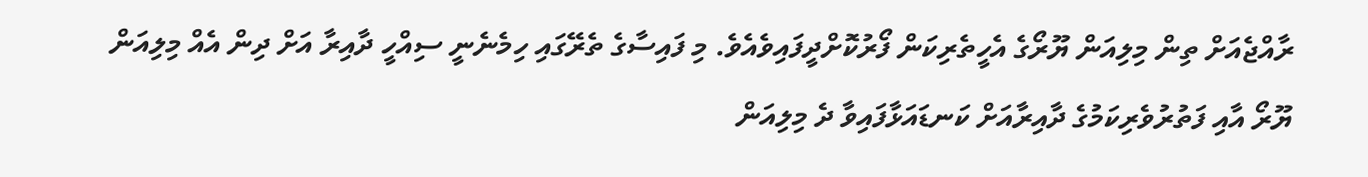ރާއްޖެއަށް ތިން މިލިއަން ޔޫރޯގެ އެހީތެރިކަން ފޯރުކޮށްދީފައިވެއެވެ. މި ފައިސާގެ ތެރޭގައި ހިމެނެނީ ސިއްހީ ދާއިރާ އަށް ދިން އެއް މިލިއަން ޔޫރޯ އާއި ފަތުރުވެރިކަމުގެ ދާއިރާއަށް ކަނޑައަޅާފައިވާ ދެ މިލިއަން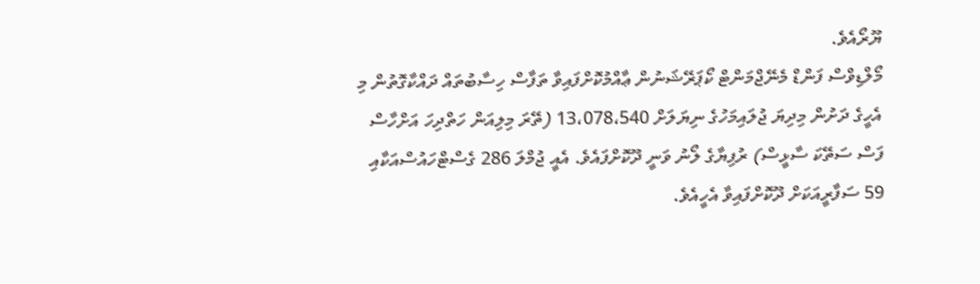ޔޫރޯއެވެ.
މޯލްޑިވްސް ފަންޑް މެނޭޖްމަންޓް ކޯޕަރޭޝަނުން ޢާއްމުކޮށްފައިވާ ތަފާސް ހިސާބުތައް ދައްކާގޮތުން މި އެހީގެ ދަށުން މިދިޔަ ޖުލައިމަހުގެ ނިޔަލަށް 13،078،540 (ތޭރަ މިލިއަން ހަތްދިހަ އަށްހާސް ފަސް ސަތޭކަ ސާޅީސް) ރުފިޔާގެ ލޯނު ވަނީ ދޫކޮށްފައެވެ. އެއީ ޖުމްލަ 286 ގެސްޓްހައުސްއަކާއި 59 ސަފާރީއަކަށް ދޫކޮށްފައިވާ އެހީއެވެ.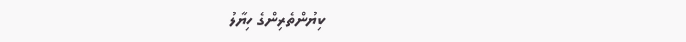ކިޔުންތެރިންގެ ހިޔާލު